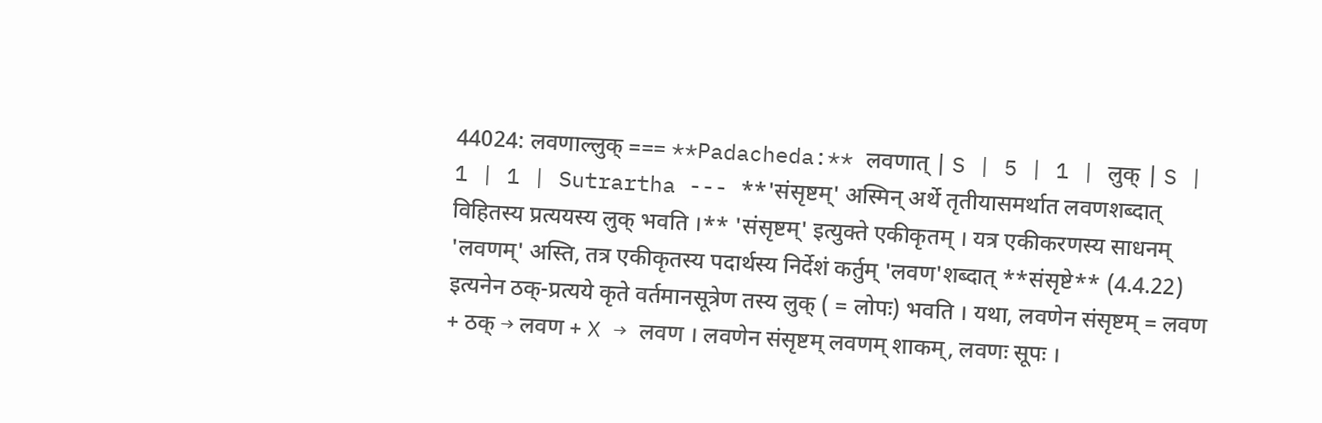44024: लवणाल्लुक् === **Padacheda:** लवणात् | S | 5 | 1 | लुक् | S | 1 | 1 | Sutrartha --- **'संसृष्टम्' अस्मिन् अर्थे तृतीयासमर्थात लवणशब्दात् विहितस्य प्रत्ययस्य लुक् भवति ।** 'संसृष्टम्' इत्युक्ते एकीकृतम् । यत्र एकीकरणस्य साधनम् 'लवणम्' अस्ति, तत्र एकीकृतस्य पदार्थस्य निर्देशं कर्तुम् 'लवण'शब्दात् **संसृष्टे** (4.4.22) इत्यनेन ठक्-प्रत्यये कृते वर्तमानसूत्रेण तस्य लुक् ( = लोपः) भवति । यथा, लवणेन संसृष्टम् = लवण + ठक् → लवण + X → लवण । लवणेन संसृष्टम् लवणम् शाकम्, लवणः सूपः ।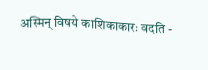अस्मिन् विषये काशिकाकारः वदति -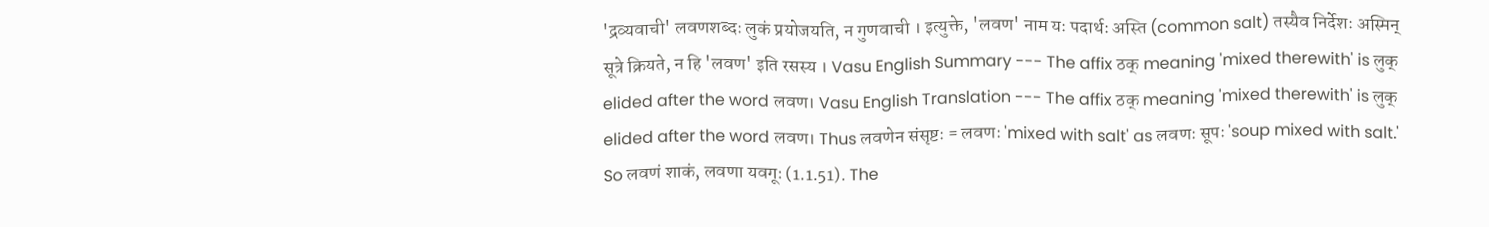'द्रव्यवाची' लवणशब्दः लुकं प्रयोजयति, न गुणवाची । इत्युक्ते, 'लवण' नाम यः पदार्थः अस्ति (common salt) तस्यैव निर्देशः अस्मिन् सूत्रे क्रियते, न हि 'लवण' इति रसस्य । Vasu English Summary --- The affix ठक् meaning 'mixed therewith' is लुक् elided after the word लवण। Vasu English Translation --- The affix ठक् meaning 'mixed therewith' is लुक् elided after the word लवण। Thus लवणेन संसृष्टः = लवणः 'mixed with salt' as लवणः सूपः 'soup mixed with salt.' So लवणं शाकं, लवणा यवगूः (1.1.51). The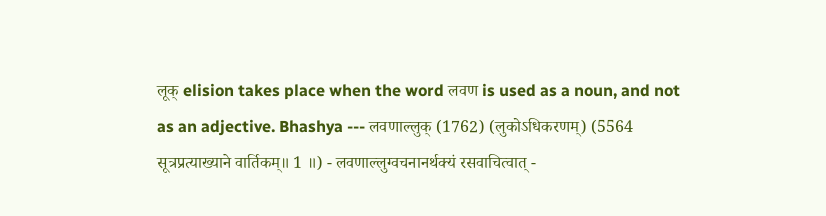लूक् elision takes place when the word लवण is used as a noun, and not as an adjective. Bhashya --- लवणाल्लुक् (1762) (लुकोऽधिकरणम्) (5564 सूत्रप्रत्याख्याने वार्तिकम्॥ 1 ॥) - लवणाल्लुग्वचनानर्थक्यं रसवाचित्वात् -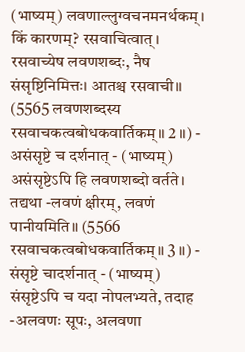(भाष्यम्) लवणाल्लुग्वचनमनर्थकम्। किं कारणम्? रसवाचित्वात्। रसवाच्येष लवणशब्दः, नैष संसृष्टिनिमित्तः। आतश्च रसवाची॥ (5565 लवणशब्दस्य रसवाचकत्वबोधकवार्तिकम्॥ 2 ॥) - असंसृष्टे च दर्शनात् - (भाष्यम्) असंसृष्टेऽपि हि लवणशब्दो वर्तते। तद्यथा -लवणं क्षीरम्, लवणं पानीयमिति॥ (5566 रसवाचकत्वबोधकवार्तिकम्॥ 3 ॥) - संसृष्टे चादर्शनात् - (भाष्यम्) संसृष्टेऽपि च यदा नोपलभ्यते, तदाह -अलवणः सूपः, अलवणा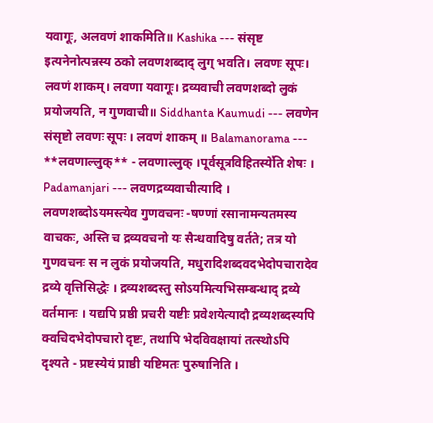यवागूः, अलवणं शाकमिति॥ Kashika --- संसृष्ट इत्यनेनोत्पन्नस्य ठको लवणशब्दाद् लुग् भवति। लवणः सूपः। लवणं शाकम्। लवणा यवागूः। द्रव्यवाची लवणशब्दो लुकं प्रयोजयति, न गुणवाची॥ Siddhanta Kaumudi --- लवणेन संसृष्टो लवणः सूपः । लवणं शाकम् ॥ Balamanorama --- **लवणाल्लुक्** - लवणाल्लुक् ।पूर्वसूत्रविहितस्ये॑ति शेषः । Padamanjari --- लवणद्रव्यवाचीत्यादि । लवणशब्दोऽयमस्त्येव गुणवचनः -षण्णां रसानामन्यतमस्य वाचकः, अस्ति च द्रव्यवचनो यः सैन्धवादिषु वर्तते; तत्र यो गुणवचनः स न लुकं प्रयोजयति, मधुरादिशब्दवदभेदोपचारादेव द्रव्ये वृत्तिसिद्धेः । द्रव्यशब्दस्तु सोऽयमित्यभिसम्बन्धाद् द्रव्ये वर्तमानः । यद्यपि प्रष्ठी प्रचरी यष्टीः प्रवेशयेत्यादौ द्रव्यशब्दस्यपि क्वचिदभेदोपचारो दृष्टः, तथापि भेदविवक्षायां तत्स्थोऽपि दृश्यते - प्रष्टस्येयं प्राष्ठी यष्टिमतः पुरुषानिति ।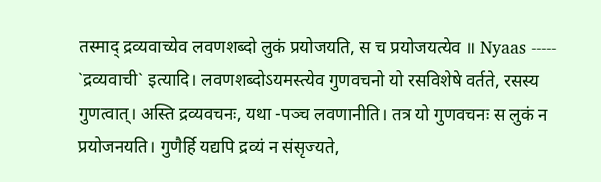तस्माद् द्रव्यवाच्येव लवणशब्दो लुकं प्रयोजयति, स च प्रयोजयत्येव ॥ Nyaas ----- `द्रव्यवाची` इत्यादि। लवणशब्दोऽयमस्त्येव गुणवचनो यो रसविशेषे वर्तते, रसस्य गुणत्वात्। अस्ति द्रव्यवचनः, यथा -पञ्च लवणानीति। तत्र यो गुणवचनः स लुकं न प्रयोजनयति। गुणैर्हि यद्यपि द्रव्यं न संसृज्यते,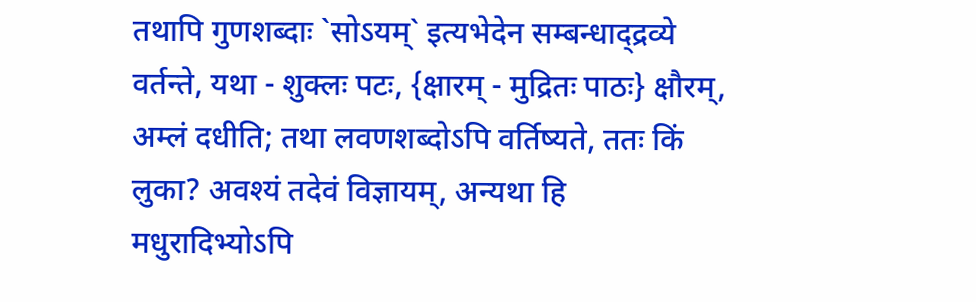तथापि गुणशब्दाः `सोऽयम्` इत्यभेदेन सम्बन्धाद्द्रव्ये वर्तन्ते, यथा - शुक्लः पटः, {क्षारम् - मुद्रितः पाठः} क्षौरम्, अम्लं दधीति; तथा लवणशब्दोऽपि वर्तिष्यते, ततः किं लुका? अवश्यं तदेवं विज्ञायम्, अन्यथा हि मधुरादिभ्योऽपि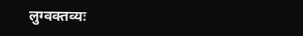लुग्वक्तव्यः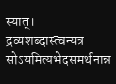स्यात्। द्रव्यशब्दास्त्वन्यत्र सोऽयमित्यभेदसमर्थनान्न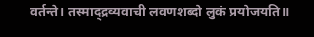वर्तन्ते। तस्माद्द्रव्यवाची लवणशब्दो लुकं प्रयोजयति॥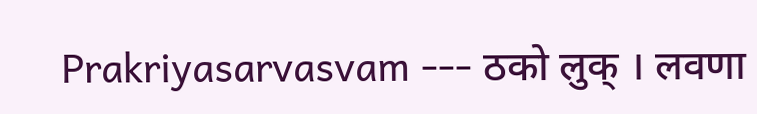Prakriyasarvasvam --- ठको लुक् । लवणा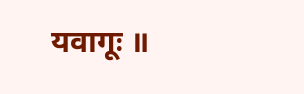यवागूः ॥